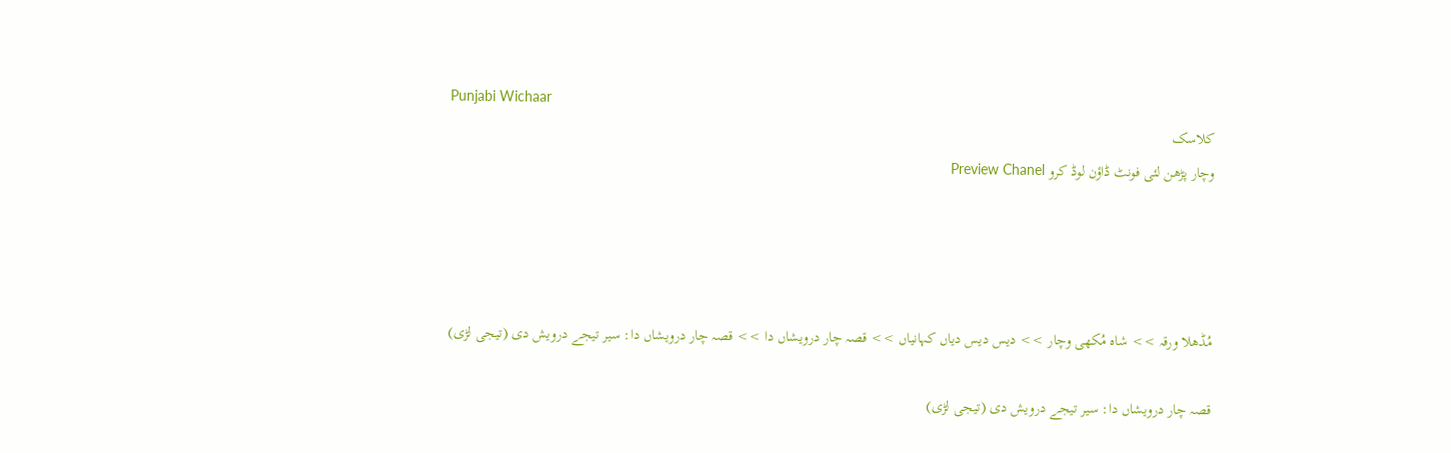Punjabi Wichaar
کلاسک
وچار پڑھن لئی فونٹ ڈاؤن لوڈ کرو Preview Chanel




مُڈھلا ورقہ >> شاہ مُکھی وچار >> دیس دیس دیاں کہانیاں >> قصہ چار درویشاں دا >> قصہ چار درویشاں دا: سیر تیجے درویش دی (تیجی لڑی)

قصہ چار درویشاں دا: سیر تیجے درویش دی (تیجی لڑی)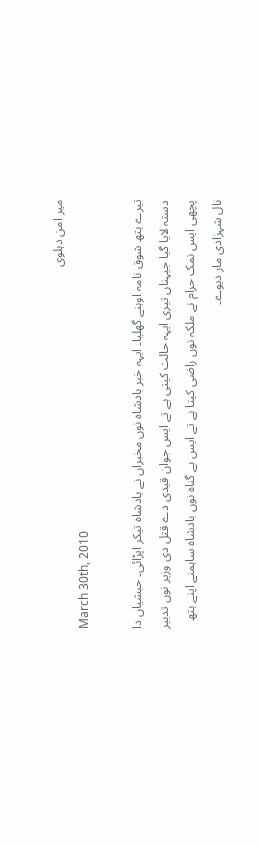میر امن دہلوی
March 30th, 2010

تیرے ہتھ شوق نامہ اوہنے گھلیا۔ ایہہ خبر بادشاہ نوں مخبراں نے بادشاہ تیکر اپڑائی۔ حبشیاں دا دستہ لایا گیا جیہناں تیری ایہہ حالت کیتی ہے تے ایس جوان قیدی دے قتل دی وزیر نوں تدبیر پچھی ایس نمک حرام نے ملکہ نوں راضی کیتا ہے تے ایس بے گناہ نوں بادشاہ ساہمنے اپنے ہتھ نال شہزادی مار دیوے۔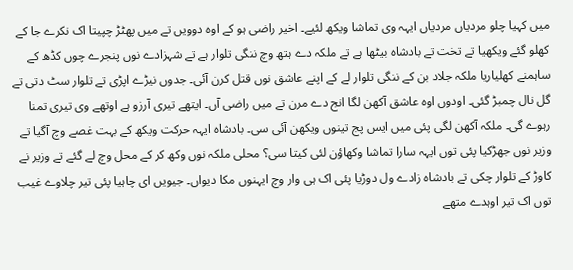میں کہیا چلو مردیاں مردیاں ایہہ وی تماشا ویکھ لئیے۔ اخیر راضی ہو کے اوہ دوویں تے میں پھٹڑ چپیتا اک نکرے جا کے کھلو گئے ویکھیا تے تخت تے بادشاہ بیٹھا ہے تے ملکہ دے ہتھ وچ ننگی تلوار ہے تے شہزادے نوں پنجرے چوں کڈھ کے ساہمنے کھلیاریا ملکہ جلاد بن کے ننگی تلوار لے کے اپنے عاشق نوں قتل کرن آئی۔ جدوں نیڑے اپڑی تے تلوار سٹ دتی تے گل نال چمبڑ گئی۔ اودوں اوہ عاشق آکھن لگا انج دے مرن تے میں راضی آں۔ ایتھے تیری آرزو ہے اوتھے وی تیری تمنا رہوے گی۔ ملکہ آکھن لگی پئی میں ایس پج تینوں ویکھن آئی سی۔ بادشاہ ایہہ حرکت ویکھ کے بہت غصے وچ آگیا تے وزیر نوں جھڑکیا پئی توں ایہہ سارا تماشا وکھاؤن لئی کیتا سی؟ محلی ملکہ نوں وکھ کر کے محل وچ لے گئے تے وزیر نے کاوڑ کے تلوار چکی تے بادشاہ زادے ول دوڑیا پئی اک ہی وار وچ ایہنوں مکا دیواں۔ جیویں ای چاہیا پئی تیر چلاوے غیب توں اک تیر اوہدے متھے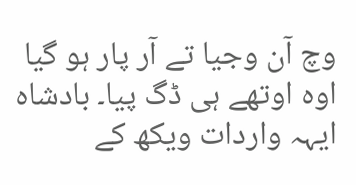وچ آن وجیا تے آر پار ہو گیا اوہ اوتھے ہی ڈگ پیا۔ بادشاہ ایہہ واردات ویکھ کے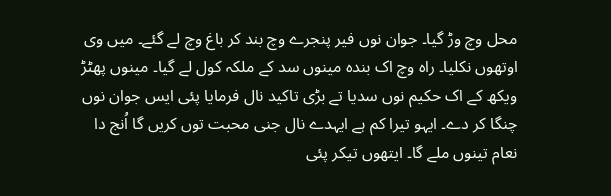محل وچ وڑ گیا۔ جوان نوں فیر پنجرے وچ بند کر باغ وچ لے گئے۔ میں وی اوتھوں نکلیا۔ راہ وچ اک بندہ مینوں سد کے ملکہ کول لے گیا۔ مینوں پھٹڑ ویکھ کے اک حکیم نوں سدیا تے بڑی تاکید نال فرمایا پئی ایس جوان نوں چنگا کر دے۔ ایہو تیرا کم ہے ایہدے نال جنی محبت توں کریں گا اُنج دا نعام تینوں ملے گا۔ ایتھوں تیکر پئی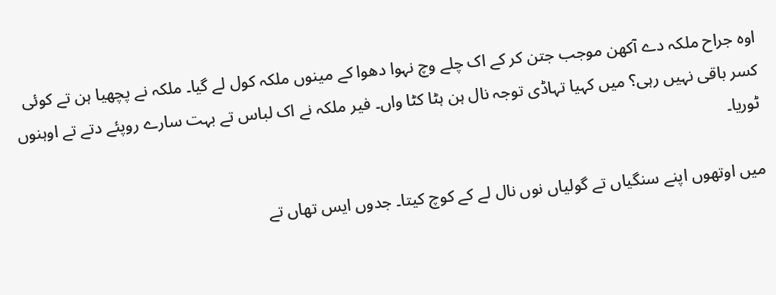اوہ جراح ملکہ دے آکھن موجب جتن کر کے اک چلے وچ نہوا دھوا کے مینوں ملکہ کول لے گیا۔ ملکہ نے پچھیا ہن تے کوئی کسر باقی نہیں رہی؟ میں کہیا تہاڈی توجہ نال ہن ہٹا کٹا واں۔ فیر ملکہ نے اک لباس تے بہت سارے روپئے دتے تے اوہنوں ٹوریا۔

میں اوتھوں اپنے سنگیاں تے گولیاں نوں نال لے کے کوچ کیتا۔ جدوں ایس تھاں تے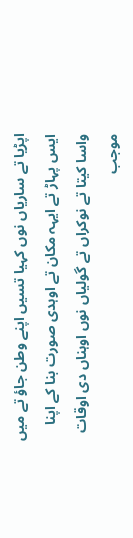اپڑیا تے ساریاں نوں کہیا تسیں اپنے وطن جاؤ تے میں ایس پہاڑ تے ایہہ مکان تے اوہدی صورت بنا کے اپنا واسا کیتا تے نوکراں تے گولیاں نوں اوہناں دی اوقات موجب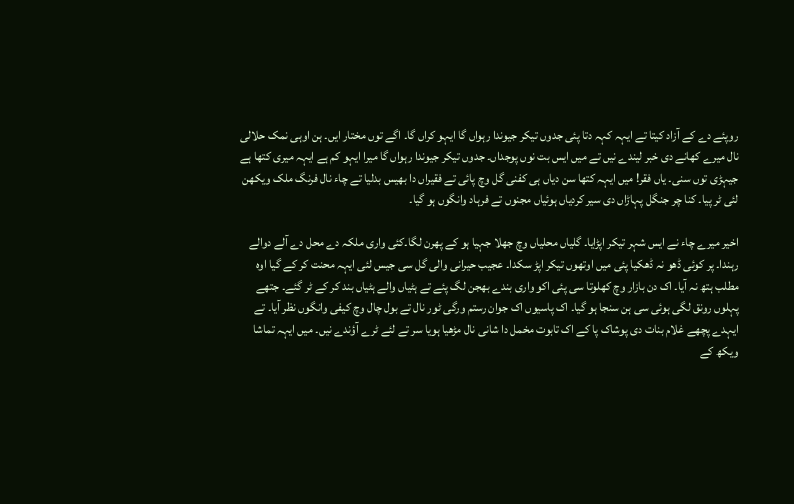روپئے دے کے آزاد کیتا تے ایہہ کہہ دتا پئی جدوں تیکر جیوندا رہواں گا ایہو کراں گا۔ اگے توں مختار ایں۔ ہن اوہی نمک حلالی نال میرے کھانے دی خبر لیندے نیں تے میں ایس بت نوں پوجداں۔ جدوں تیکر جیوندا رہواں گا میرا ایہو کم ہے ایہہ میری کتھا ہے جیہڑی توں سنی۔ یاں فقر! میں ایہہ کتھا سن دیاں ہی کفنی گل وچ پائی تے فقیراں دا بھیس بدلیا تے چاء نال فرنگ ملک ویکھن لئی ٹر پیا۔ کنا چر جنگل پہاڑاں دی سیر کردیاں ہوئیاں مجنوں تے فرہاد وانگوں ہو گیا۔

اخیر میرے چاء نے ایس شہر تیکر اپڑایا۔ گلیاں محلیاں وچ جھلا جہیا ہو کے پھرن لگا۔کئی واری ملکہ دے محل دے آلے دوالے رہندا۔ پر کوئی ڈھو نہ ڈھکیا پئی میں اوتھوں تیکر اپڑ سکدا۔ عجیب حیرانی والی گل سی جیس لئی ایہہ محنت کر کے گیا اوہ مطلب ہتھ نہ آیا۔ اک دن بازار وچ کھلوتا سی پئی اکو واری بندے بھجن لگ پئے تے ہٹیاں والے ہٹیاں بند کر کے ٹر گئے۔ جتھے پہلوں رونق لگی ہوئی سی ہن سنجا ہو گیا۔ اک پاسیوں اک جوان رستم ورگی ٹور نال تے بول چال وچ کیفی وانگوں نظر آیا۔ تے ایہدے پچھے غلام بنات دی پوشاک پا کے اک تابوت مخمل دا شانی نال مڑھیا ہویا سر تے لئے ٹرے آؤندے نیں۔ میں ایہہ تماشا ویکھ کے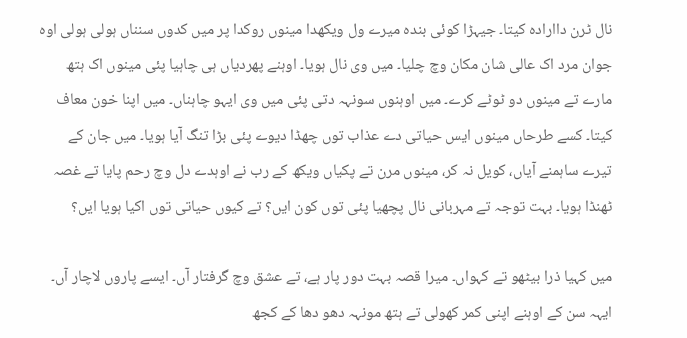نال ٹرن داارادہ کیتا۔ جیہڑا کوئی بندہ میرے ول ویکھدا مینوں روکدا پر میں کدوں سنناں ہولی ہولی اوہ جوان مرد اک عالی شان مکان وچ چلیا۔ میں وی نال ہویا۔ اوہنے پھردیاں ہی چاہیا پئی مینوں اک ہتھ مارے تے مینوں دو ٹوٹے کرے۔ میں اوہنوں سونہہ دتی پئی میں وی ایہو چاہناں۔ میں اپنا خون معاف کیتا۔ کسے طرحاں مینوں ایس حیاتی دے عذاب توں چھڈا دیوے پئی بڑا تنگ آیا ہویا۔ میں جان کے تیرے ساہمنے آیاں، کویل نہ کر، مینوں مرن تے پکیاں ویکھ کے رب نے اوہدے دل وچ رحم پایا تے غصہ ٹھنڈا ہویا۔ بہت توجہ تے مہربانی نال پچھیا پئی توں کون ایں؟ تے کیوں حیاتی توں اکیا ہویا ایں؟

میں کہیا ذرا بیٹھو تے کہواں۔ میرا قصہ بہت دور پار ہے، تے عشق وچ گرفتار آں۔ ایسے پاروں لاچار آں۔ ایہہ سن کے اوہنے اپنی کمر کھولی تے ہتھ مونہہ دھو دھا کے کجھ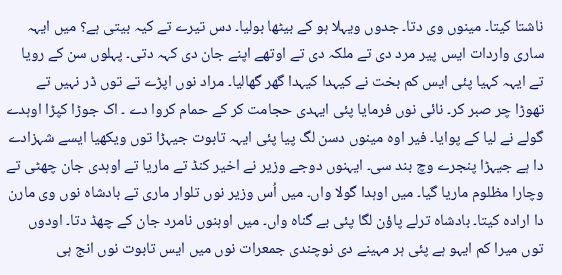ناشتا کیتا۔ مینوں وی دتا۔ جدوں ویہلا ہو کے بیٹھا بولیا۔ دس تیرے تے کیہ بیتی ہے؟ میں ایہہ ساری واردات ایس پیر مرد دی تے ملکہ دی تے اوتھے اپنے جان دی کہہ دتی۔ پہلوں سن کے رویا تے ایہہ کہیا پئی ایس کم بخت نے کیہدا کیہدا گھر گھالیا۔ مراد نوں اپڑے تے توں ڈر نہیں تے تھوڑا چر صبر کر۔ نائی نوں فرمایا پئی ایہدی حجامت کر کے حمام کروا دے ۔ اک جوڑا کپڑا اوہدے گولے نے لیا کے پوایا۔ فیر اوہ مینوں دسن لگ پیا پئی ایہہ تابوت جیہڑا توں ویکھیا ایسے شہزادے دا ہے جیہڑا پنجرے وچ بند سی۔ ایہنوں دوجے وزیر نے اخیر کنڈ تے ماریا تے اوہدی جان چھٹی تے وچارا مظلوم ماریا گیا۔ میں اوہدا گولا واں۔ میں اُس وزیر نوں تلوار ماری تے بادشاہ نوں وی مارن دا ارادہ کیتا۔ بادشاہ ترلے پاؤن لگا پئی بے گناہ واں۔ میں اوہنوں نامرد جان کے چھڈ دتا۔ اودوں توں میرا کم ایہو ہے پئی ہر مہینے دی نوچندی جمعرات نوں میں ایس تابوت نوں انج ہی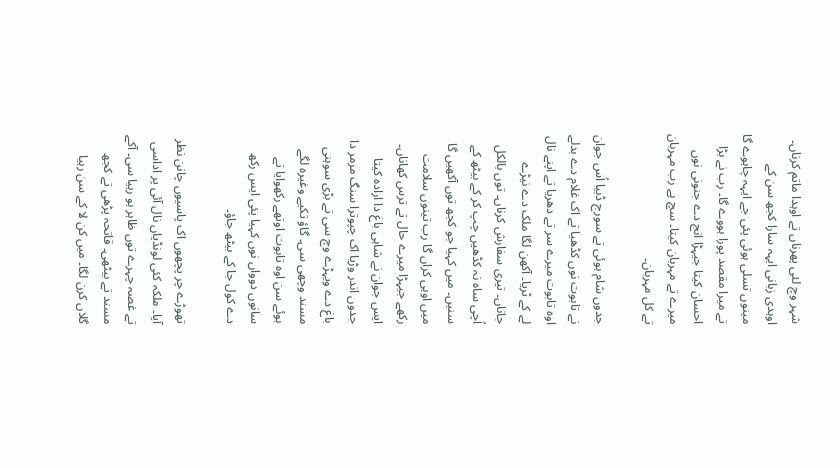شہر وچ لئی پھرناں تے اوہدا ماتم کرناں۔ اوہدی زبانی ایہہ سارا کجھ سن کے مینوں تسلی ہوئی پئی جے ایہہ چاہوے گا تے میرا مقصد پورا ہووے گا۔ رب نے بڑا احسان کیتا جیہڑا انج دے جنونی نوں میرے تے مہربان کیتا۔ سچ ہے رب مہربان تے کل مہربان۔

جدوں شام ہوئی تے سورج ڈبیا اُس جوان نے تابوت نوں کڈھیا تے اک غلام دے بدلے اوہ تابوت میرے سر تے دھریا تے اپنے نال لے کے ٹریا۔ آکھن لگا ملک دے نیڑے جاناں۔ تیری سفارش کرناں۔ توں بالکل اُچی ساہ نہ کڈھیں چپ کر کے بیٹھ کے سنیں۔ میں کہیا جو کجھ توں آکھیں گا میں اوہی کراں گا رب تینوں سلامت رکھے جیہڑا میرے حال تے ترس کھاناں۔ ایس جوان نے شاہی باغ دا ارادہ کیتا جدوں اندر وڑیا اک چپوترا سنگ مرمر دا باغ دے ویہڑے وچ سی تے بڑی سوہنی مسند وچھی سی۔ گاؤ تکیے وغیرہ لگے ہوئے سن اوہ تابوت اوتھے رکھوایا تے سانوں دوواں نوں کہیا پئی ایس رکھ دے کول جا کے بیٹھ جاؤ۔

تھوڑے چر پچھوں اک پاسیوں چانن نظر آیا۔ ملکہ کئی لونڈیاں نال آئی پر اداسی تے غصہ چہرے توں ظاہر ہو رہیا سی۔ آکے مسند تے بیٹھی۔ قاتحہ پڑھی تے کجھ گلاں کرن لگا۔ میں کن لا کے سن رہیا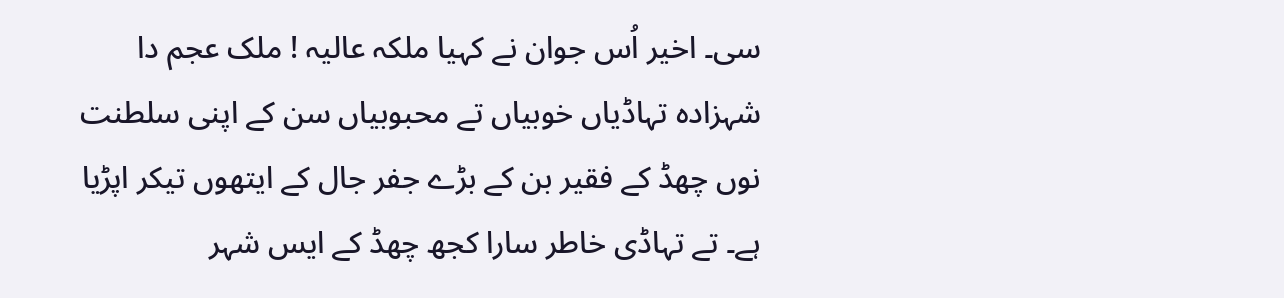سی۔ اخیر اُس جوان نے کہیا ملکہ عالیہ ! ملک عجم دا شہزادہ تہاڈیاں خوبیاں تے محبوبیاں سن کے اپنی سلطنت نوں چھڈ کے فقیر بن کے بڑے جفر جال کے ایتھوں تیکر اپڑیا ہے۔ تے تہاڈی خاطر سارا کجھ چھڈ کے ایس شہر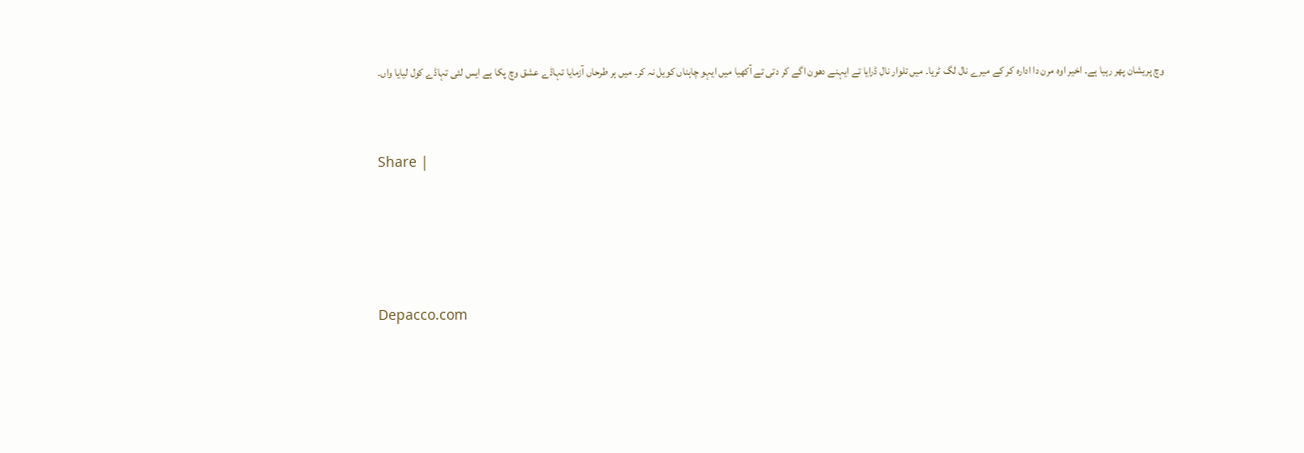وچ پریشان پھر رہیا ہے۔ اخیر اوہ مرن دا ادارہ کر کے میرے نال لگ ٹریا۔ میں تلوار نال ڈرایا تے ایہنے دھون اگے کر دتی تے آکھیا میں ایہو چاہناں کویل نہ کر۔ میں ہر طرحاں آزمایا تہاڈے عشق وچ پکا ہے ایس لئی تہاڈے کول لیایا واں۔


Share |




Depacco.com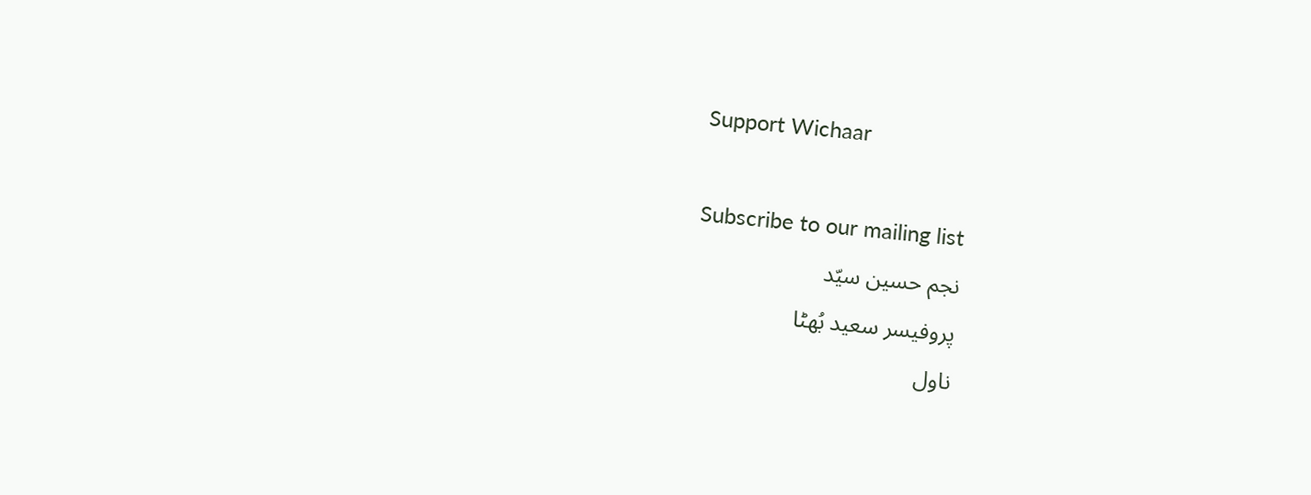Support Wichaar

Subscribe to our mailing list
نجم حسین سیّد
پروفیسر سعید بُھٹا
ناول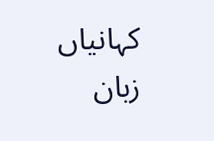کہانیاں
زبان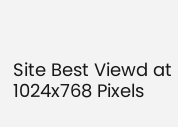Site Best Viewd at 1024x768 Pixels